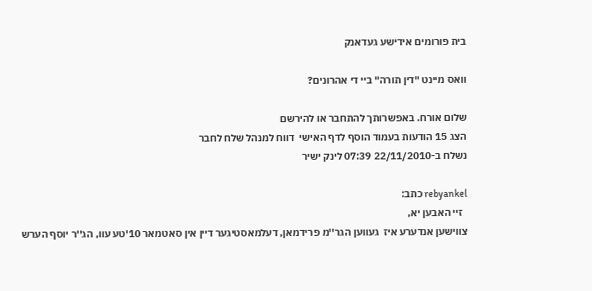בית פורומים אידישע געדאנק

וואס מיינט "דין תורה" ביי די אהרונים?

שלום אורח. באפשרותך להתחבר או להירשם
הצג 15 הודעות בעמוד הוסף לדף האישי  דווח למנהל שלח לחבר
נשלח ב-22/11/2010 07:39 לינק ישיר

rebyankel כתב:
  זיי האבען יא,
צווישען אנדערע איז  געווען הגר''מ פרידמאן, דעלמאסטיגער דיין אין סאטמאר 10'טע עוו, הג''ר יוסף הערש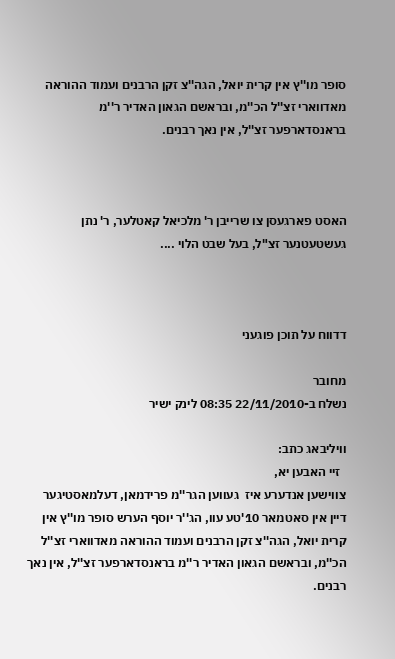סופר מו''ץ אין קרית יואל, הגה''צ זקן הרבנים ועמוד ההוראה מאדווארי זצ''ל הכ''מ, ובראשם הגאון האדיר ר''מ בראנסדארפער זצ''ל, אין נאך רבנים.



האסט פארגעסן צו שרייבן ר' מלכיאל קאטלער, ר' נתן געשטעטנער זצ"ל, בעל שבט הלוי ....



דדווח על תוכן פוגעני

מחובר
נשלח ב-22/11/2010 08:35 לינק ישיר

וויליבאג כתב:
  זיי האבען יא,
צווישען אנדערע איז  געווען הגר''מ פרידמאן, דעלמאסטיגער דיין אין סאטמאר 10'טע עוו, הג''ר יוסף הערש סופר מו''ץ אין קרית יואל, הגה''צ זקן הרבנים ועמוד ההוראה מאדווארי זצ''ל הכ''מ, ובראשם הגאון האדיר ר''מ בראנסדארפער זצ''ל, אין נאך רבנים.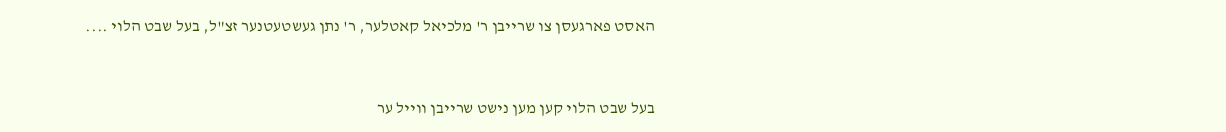האסט פארגעסן צו שרייבן ר' מלכיאל קאטלער, ר' נתן געשטעטנער זצ"ל, בעל שבט הלוי ....


בעל שבט הלוי קען מען נישט שרייבן ווייל ער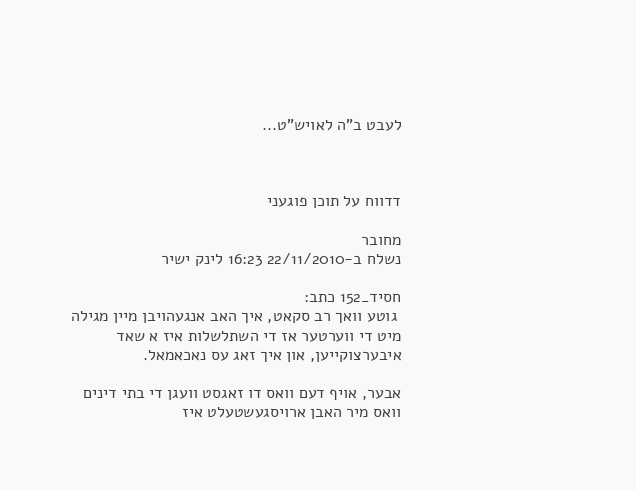לעבט ב"ה לאויש"ט...



דדווח על תוכן פוגעני

מחובר
נשלח ב-22/11/2010 16:23 לינק ישיר

חסיד_152 כתב:
 גוטע וואך רב סקאט, איך האב אנגעהויבן מיין מגילה מיט די ווערטער אז די השתלשלות איז א שאד איבערצוקייען, און איך זאג עס נאכאמאל.

אבער, אויף דעם וואס דו זאגסט וועגן די בתי דינים וואס מיר האבן ארויסגעשטעלט איז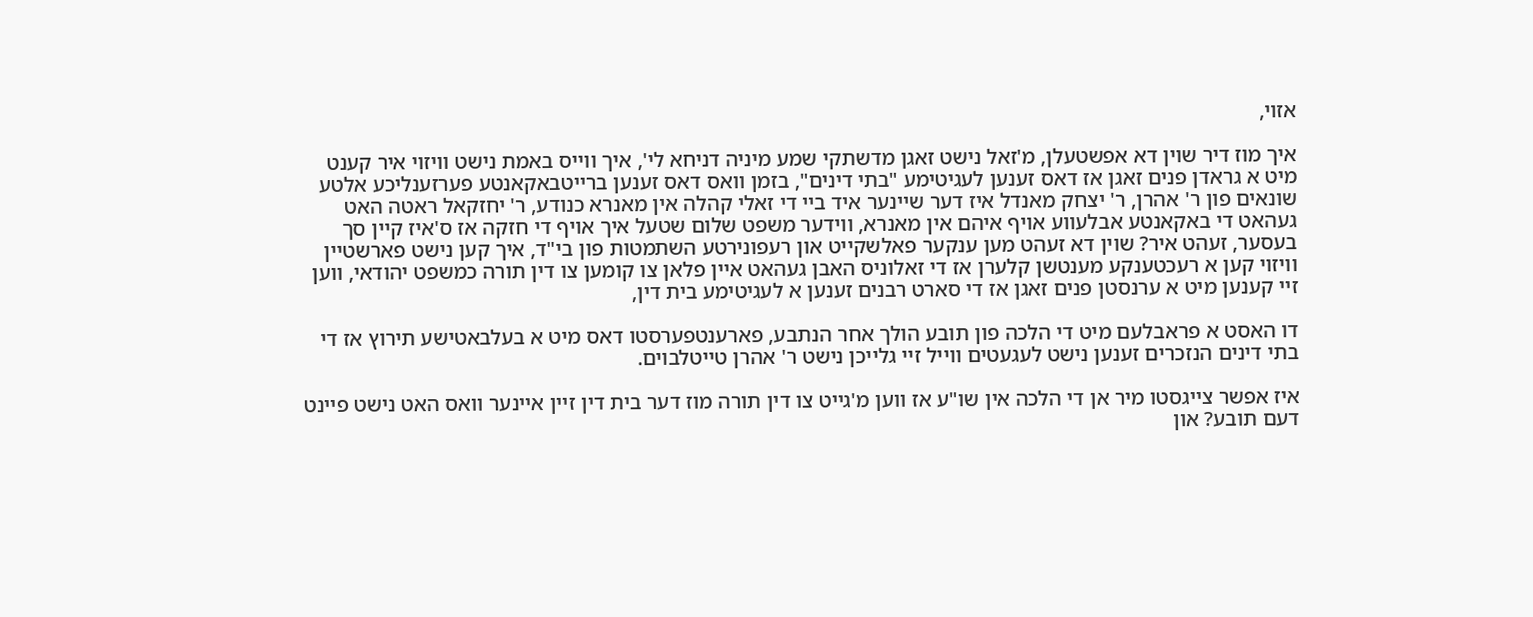אזוי,

איך מוז דיר שוין דא אפשטעלן, מ'זאל נישט זאגן מדשתקי שמע מיניה דניחא לי', איך ווייס באמת נישט וויזוי איר קענט מיט א גראדן פנים זאגן אז דאס זענען לעגיטימע "בתי דינים", בזמן וואס דאס זענען ברייטבאקאנטע פערזענליכע אלטע שונאים פון ר' אהרן, ר' יצחק מאנדל איז דער שיינער איד ביי די זאלי קהלה אין מאנרא כנודע, ר' יחזקאל ראטה האט געהאט די באקאנטע אבלעווע אויף איהם אין מאנרא, ווידער משפט שלום שטעל איך אויף די חזקה אז ס'איז קיין סך בעסער, זעהט איר? שוין דא זעהט מען ענקער פאלשקייט און רעפונירטע השתמטות פון בי"ד, איך קען נישט פארשטיין וויזוי קען א רעכטענקע מענטשן קלערן אז די זאלוניס האבן געהאט איין פלאן צו קומען צו דין תורה כמשפט יהודאי, ווען זיי קענען מיט א ערנסטן פנים זאגן אז די סארט רבנים זענען א לעגיטימע בית דין,

דו האסט א פראבלעם מיט די הלכה פון תובע הולך אחר הנתבע, פארענטפערסטו דאס מיט א בעלבאטישע תירוץ אז די בתי דינים הנזכרים זענען נישט לעגעטים ווייל זיי גלייכן נישט ר' אהרן טייטלבוים.

איז אפשר צייגסטו מיר אן די הלכה אין שו"ע אז ווען מ'גייט צו דין תורה מוז דער בית דין זיין איינער וואס האט נישט פיינט דעם תובע? און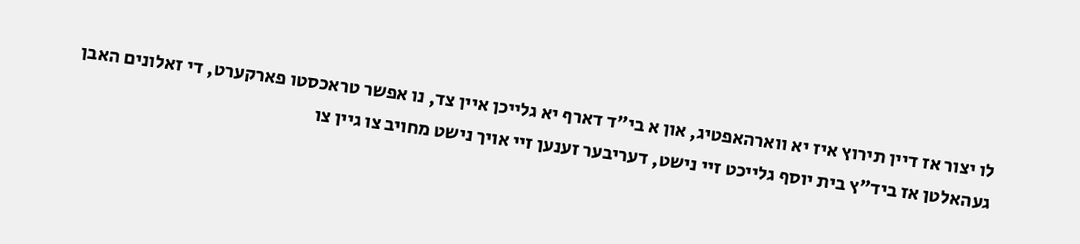לו יצור אז דיין תירוץ איז יא ווארהאפטיג, און א בי"ד דארף יא גלייכן איין צד, נו אפשר טראכסטו פארקערט, די זאלונים האבן געהאלטן אז ביד"ץ בית יוסף גלייכט זיי נישט, דעריבער זענען זיי אויך נישט מחויב צו גיין צו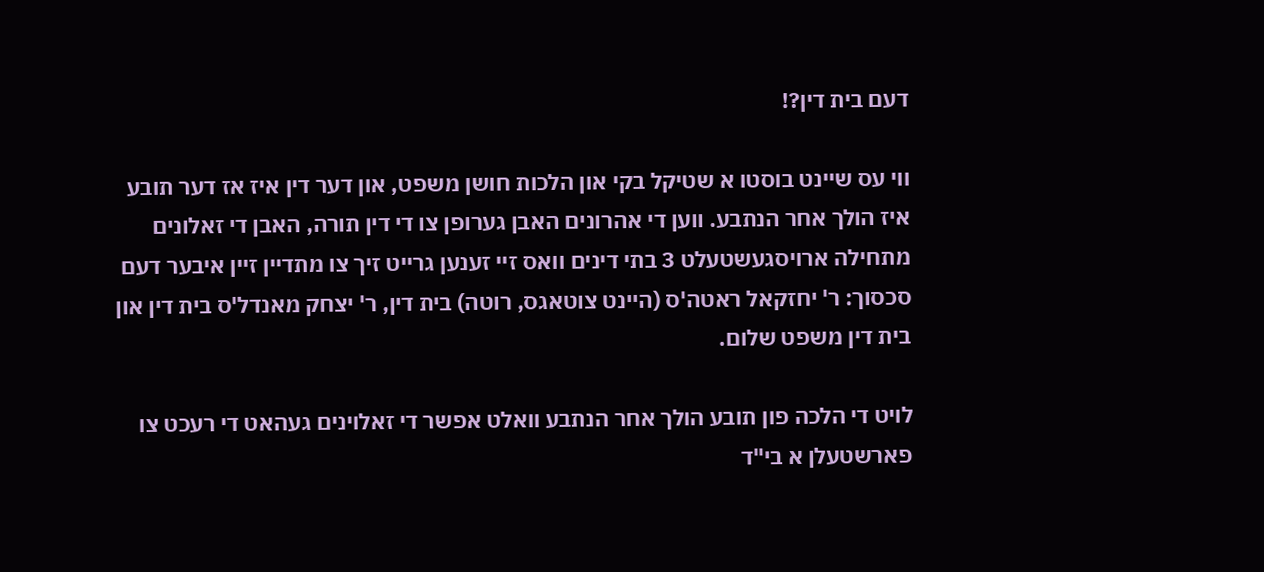דעם בית דין?!

ווי עס שיינט בוסטו א שטיקל בקי און הלכות חושן משפט, און דער דין איז אז דער תובע איז הולך אחר הנתבע. ווען די אהרונים האבן גערופן צו די דין תורה, האבן די זאלונים מתחילה ארויסגעשטעלט 3 בתי דינים וואס זיי זענען גרייט זיך צו מתדיין זיין איבער דעם סכסוך: ר' יחזקאל ראטה'ס (היינט צוטאגס, רוטה) בית דין, ר' יצחק מאנדל'ס בית דין און בית דין משפט שלום.

לויט די הלכה פון תובע הולך אחר הנתבע וואלט אפשר די זאלוינים געהאט די רעכט צו פארשטעלן א בי"ד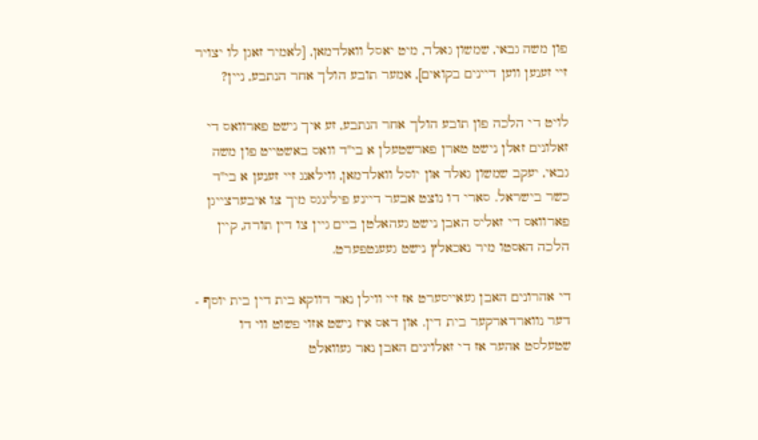פון משה גבאי, שמשון גאלד, מיט יאסל וואלדמאן, [לאמיר זאגן לו יצויר זיי זענען ווען דיינים בקואים], אמער תובע הולך אחר הנתבע, ניין?

לויט די הלכה פון תובע הולך אחר הנתבע, זע איך נישט פארוואס די זאלונים זאלן נישט טארן פארשטעלן א בי"ד וואס באשטייט פון משה גבאי, יעקב שמשון גאלד און יוסל וואלדמאן, ווילאנג זיי זענען א בי"ד כשר בישראל. סארי דו נוצט אבער דיינע פילינגס מיך צו איבערצייגן פארוואס די זאליס האבן נישט געהאלטן ביים גיין צו דין תורה, קיין הלכה האסטו מיר נאכאלץ נישט געענטפערט.

די אהרונים האבן געאייסערט אז זיי ווילן נאר דווקא בית דין בית יוסף - דער נווארדארקער בית דין. און דאס איז נישט אזוי פשוט ווי דו שטעלסט אהער אז די זאלוינים האבן נאר געוואלט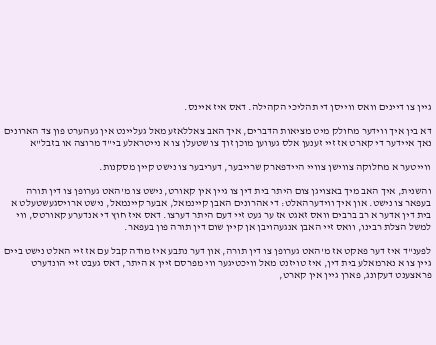גיין צו דיינים וואס ווייסן די תהליכי הקהילה. דאס איז איינס.

דא בין איך ווידער מחולק מיט מציאות הדברים, איך האב צאללאזע מאל געליינט אין געהערט פון צד הארונים נאך איידער די קארט אז זיי זענען אלס געווען מוכן זוך צו שטעלן צו א נייטראלע בי"ד מרוצה או בזבל"א

ווייטער א מחלוקה צווישן צוויי היידפארק שרייבער, דעריבער צו נישט קיין מסקנות.

והשנית, איך האב מיך באצויגן צום היתר בית דין צו גיין אין קאורט, נישט צו מ'האט גערופן צו דין תורה בעפאר צו נישט. און איך ווידערהאלט: די אהרונים האבן קיינמאל, אבער קיינמאל, נישט ארויסגעשטעלט א בית דין אדער א רב ברבים וואס זאגט אז ער געט זיי דעם היתר דערצו. דאס איז חוץ די אנדערע קאורטס, ווי למשל הצלת רבינו, וואס זיי האבן אנגעהויבן אן קיין שום דין תורה פון בעפאר.

לפענ"ד איז דער פאקט אז מ'האט גערופן צו דין תורה, און דער נתבע איז מודה קבל עם אז זיי האלט נישט ביים גיין צו א נארמאלע בית דין, איז טויזנט מאל וויכטיגער ווי מפרסם זיין א היתר, דאס געבט זיי הונדערט פראצענט דעקונג, פארן גיין אין קארט,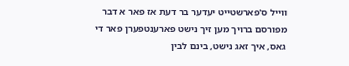ווייל ס'פארשטייט יעדער בר דעת אז פאר א דבר מפורסם ברויך מען זיך נישט פארענטפערן פאר די גאס, איך זאג נישט, בינם לבין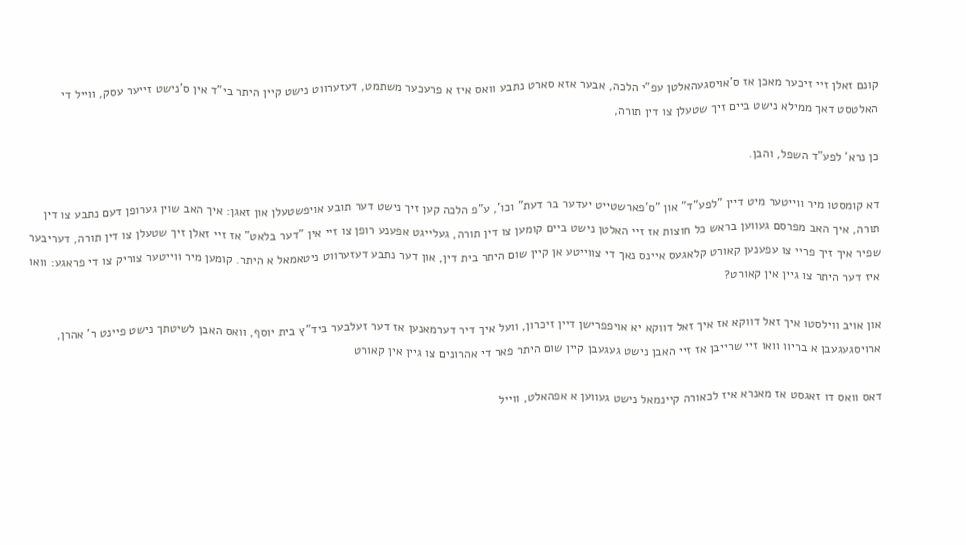קונם זאלן זיי זיכער מאכן אז ס'אויסגעהאלטן עפ"י הלכה, אבער אזא סארט נתבע וואס איז א פרעכער משתמט, דעזערווט נישט קיין היתר בי"ד אין ס'נישט זייער עסק, ווייל די האלטסט דאך ממילא נישט ביים זיך שטעלן צו דין תורה,

כן נרא' לפע"ד השפל, והבן.

דא קומסטו מיר ווייטער מיט דיין "לפע"ד" און "ס'פארשטייט יעדער בר דעת" וכו', ע"פ הלכה קען זיך נישט דער תובע אויפשטעלן און זאגן: איך האב שוין גערופן דעם נתבע צו דין תורה, איך האב מפרסם געווען בראש כל חוצות אז זיי האלטן נישט ביים קומען צו דין תורה, געלייגט אפענע רופן צו זיי אין "דער בלאט" אז זיי זאלן זיך שטעלן צו דין תורה, דעריבער שפיר איך זיך פריי צו עפענען קאורט קלאגעס איינס נאך די צווייטע אן קיין שום היתר בית דין, און דער נתבע דעזערווט ניטאמאל א היתר. קומען מיר ווייטער צוריק צו די פראגע: וואו איז דער היתר צו גיין אין קאורט?

און אויב ווילסטו איך זאל דווקא אז איך זאל דווקא יא אויפפרישן דיין זיכרון, וועל איך דיר דערמאנען אז דער זעלבער ביד"ץ בית יוסף, וואס האבן לשיטתך נישט פיינט ר' אהרן, ארויסגעגעבן א בריוו וואו זיי שרייבן אז זיי האבן נישט געגעבן קיין שום היתר פאר די אהרונים צו גיין אין קאורט

דאס וואס דו זאגסט אז מאנרא איז לכאורה קיינמאל נישט געווען א אפהאלט, ווייל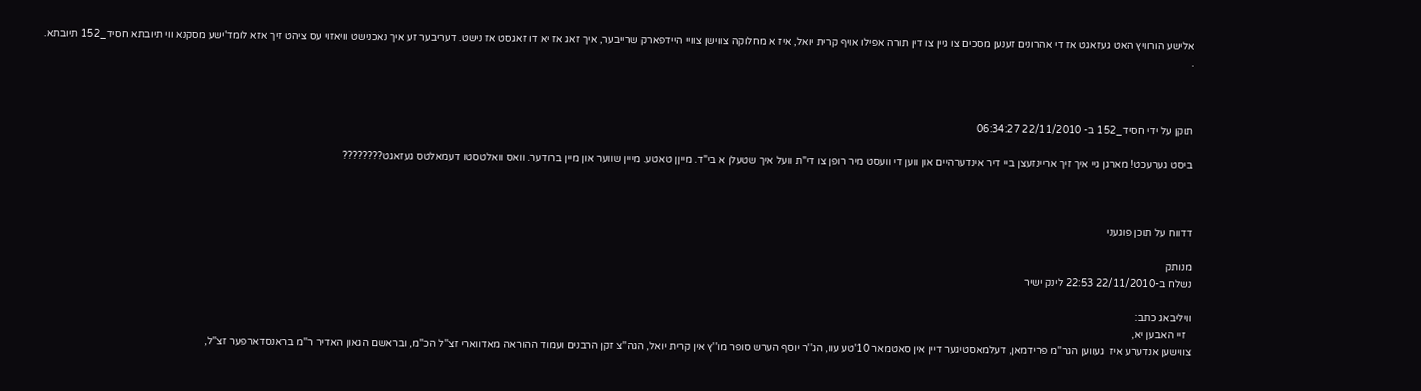אלישע הורוויץ האט געזאגט אז די אהרונים זענען מסכים צו גיין צו דין תורה אפילו אויף קרית יואל, איז א מחלוקה צווישן צוויי היידפארק שרייבער, איך זאג אז יא דו זאגסט אז נישט. דעריבער זע איך נאכנישט וויאזוי עס ציהט זיך אזא לומד'ישע מסקנא ווי תיובתא חסיד_152 תיובתא.
.



תוקן על ידי חסיד_152 ב- 22/11/2010 06:34:27

ביסט גערעכט! מארגן גיי איך זיך אריינזעצן ביי דיר אינדערהיים און ווען די וועסט מיר רופן צו די"ת וועל איך שטעלן א בי"ד. מייןן טאטע. מייין שווער און מיין ברודער. וואס וואלטסטו דעמאלטס געזאגט????????



דדווח על תוכן פוגעני

מנותק
נשלח ב-22/11/2010 22:53 לינק ישיר

וויליבאג כתב:
  זיי האבען יא,
צווישען אנדערע איז  געווען הגר''מ פרידמאן, דעלמאסטיגער דיין אין סאטמאר 10'טע עוו, הג''ר יוסף הערש סופר מו''ץ אין קרית יואל, הגה''צ זקן הרבנים ועמוד ההוראה מאדווארי זצ''ל הכ''מ, ובראשם הגאון האדיר ר''מ בראנסדארפער זצ''ל,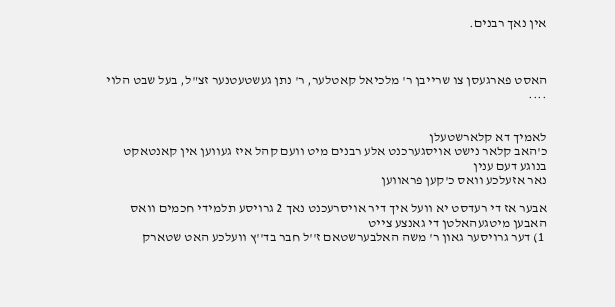אין נאך רבנים.



האסט פארגעסן צו שרייבן ר' מלכיאל קאטלער, ר' נתן געשטעטנער זצ"ל, בעל שבט הלוי ....


לאמיך דא קלארשטעלן
כ'האב קלאר נישט אויסגערכנט אלע רבנים מיט וועם קהל איז געווען אין קאנטאקט בנוגע דעם ענין
נאר אזעלכע וואס כ'קען פראווען

אבער אז די רעדסט יא וועל איך דיר אויסרעכנט נאך 2 גרויסע תלמידי חכמים וואס האבען מיטגעהאלטן די גאנצע צייט
 1) דער גרויסער גאון ר' משה האלבערשטאם ז''ל חבר בד''ץ וועלכע האט שטארק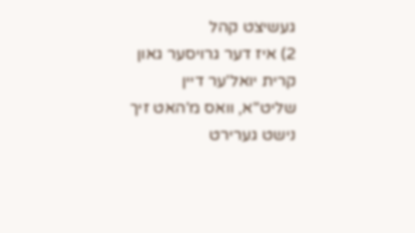געשיצט קהל
2) איז דער גרויסער גאון קרית יואל'ער דיין שליט''א, וואס מ'האט זיך נישט גערירט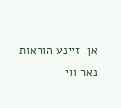אן  זיינע הוראות
נאר ווי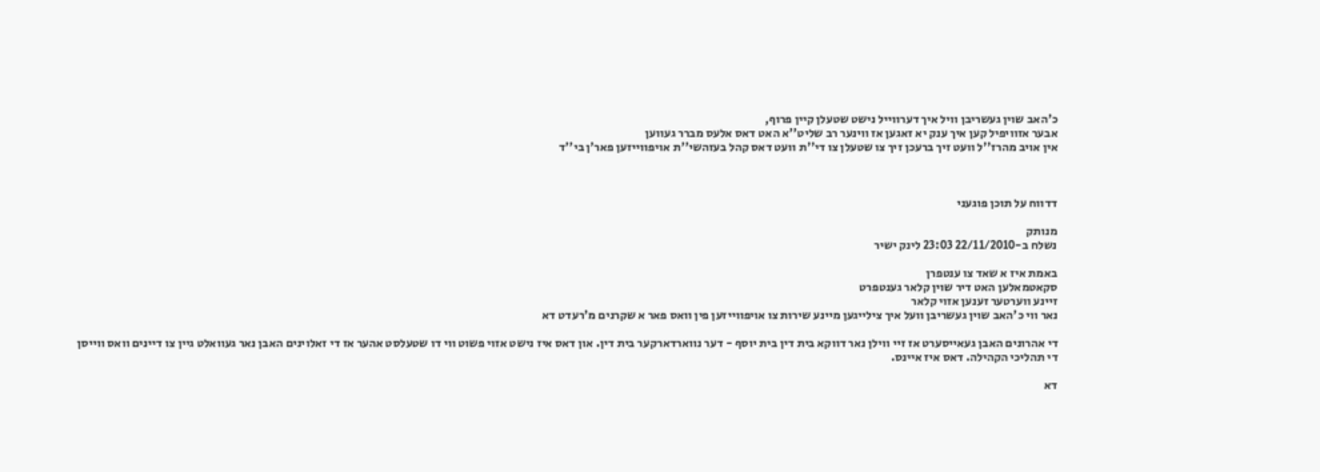כ'האב שוין געשריבן וויל איך דערווייל נישט שטעלן קיין פרוף,
אבער אזוויפיל קען איך ענק יא זאגען אז ווינער רב שליט''א האט דאס אלעס מברר געווען
אין אויב מהרז''ל וועט זיך ברעכן זיך צו שטעלן צו די''ת וועט דאס קהל בעזהשי''ת אויפווייזען פאר'ן בי''ד



דדווח על תוכן פוגעני

מנותק
נשלח ב-22/11/2010 23:03 לינק ישיר

באמת איז א שאד צו ענטפרן
סקאטמאלען האט דיר שוין קלאר גענטפרט
זיינע ווערטער זענען אזוי קלאר
נאר ווי כ'האב שוין געשריבן וועל איך צילייגען מיינע שירות צו אויפווייזען פין וואס פאר א שקרנים מ'רעדט דא

די אהרונים האבן געאייסערט אז זיי ווילן נאר דווקא בית דין בית יוסף - דער נווארדארקער בית דין. און דאס איז נישט אזוי פשוט ווי דו שטעלסט אהער אז די זאלוינים האבן נאר געוואלט גיין צו דיינים וואס ווייסן די תהליכי הקהילה. דאס איז איינס.

דא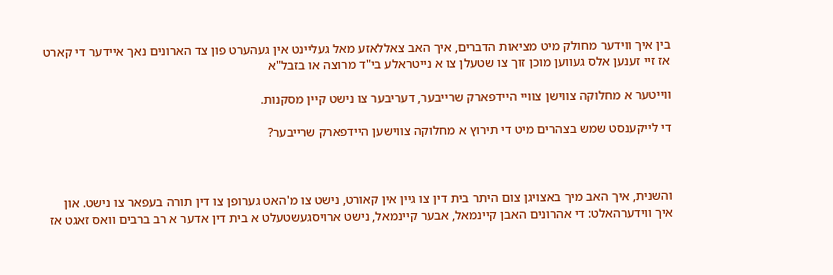בין איך ווידער מחולק מיט מציאות הדברים, איך האב צאללאזע מאל געליינט אין געהערט פון צד הארונים נאך איידער די קארט אז זיי זענען אלס געווען מוכן זוך צו שטעלן צו א נייטראלע בי"ד מרוצה או בזבל"א

ווייטער א מחלוקה צווישן צוויי היידפארק שרייבער, דעריבער צו נישט קיין מסקנות.

די לייקענסט שמש בצהרים מיט די תירוץ א מחלוקה צווישען היידפארק שרייבער?



והשנית, איך האב מיך באצויגן צום היתר בית דין צו גיין אין קאורט, נישט צו מ'האט גערופן צו דין תורה בעפאר צו נישט. און איך ווידערהאלט: די אהרונים האבן קיינמאל, אבער קיינמאל, נישט ארויסגעשטעלט א בית דין אדער א רב ברבים וואס זאגט אז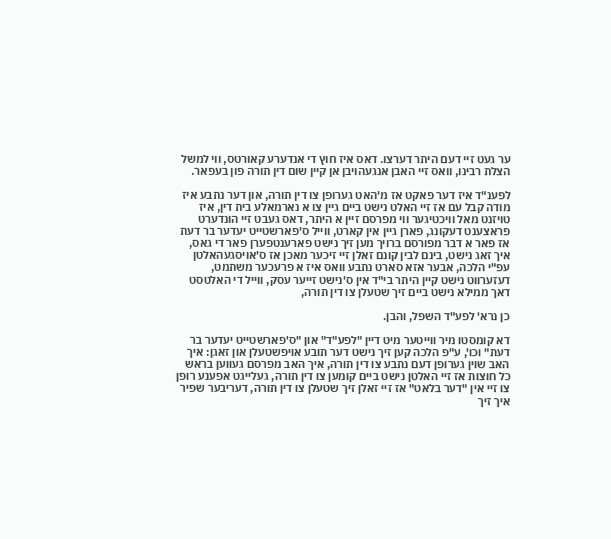ער געט זיי דעם היתר דערצו. דאס איז חוץ די אנדערע קאורטס, ווי למשל הצלת רבינו, וואס זיי האבן אנגעהויבן אן קיין שום דין תורה פון בעפאר.

לפענ"ד איז דער פאקט אז מ'האט גערופן צו דין תורה, און דער נתבע איז מודה קבל עם אז זיי האלט נישט ביים גיין צו א נארמאלע בית דין, איז טויזנט מאל וויכטיגער ווי מפרסם זיין א היתר, דאס געבט זיי הונדערט פראצענט דעקונג, פארן גיין אין קארט, ווייל ס'פארשטייט יעדער בר דעת אז פאר א דבר מפורסם ברויך מען זיך נישט פארענטפערן פאר די גאס, איך זאג נישט, בינם לבין קונם זאלן זיי זיכער מאכן אז ס'אויסגעהאלטן עפ"י הלכה, אבער אזא סארט נתבע וואס איז א פרעכער משתמט, דעזערווט נישט קיין היתר בי"ד אין ס'נישט זייער עסק, ווייל די האלטסט דאך ממילא נישט ביים זיך שטעלן צו דין תורה,

כן נרא' לפע"ד השפל, והבן.

דא קומסטו מיר ווייטער מיט דיין "לפע"ד" און "ס'פארשטייט יעדער בר דעת" וכו', ע"פ הלכה קען זיך נישט דער תובע אויפשטעלן און זאגן: איך האב שוין גערופן דעם נתבע צו דין תורה, איך האב מפרסם געווען בראש כל חוצות אז זיי האלטן נישט ביים קומען צו דין תורה, געלייגט אפענע רופן צו זיי אין "דער בלאט" אז זיי זאלן זיך שטעלן צו דין תורה, דעריבער שפיר איך זיך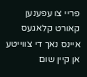פריי צו עפענען קאורט קלאגעס איינס נאך די צווייטע אן קיין שום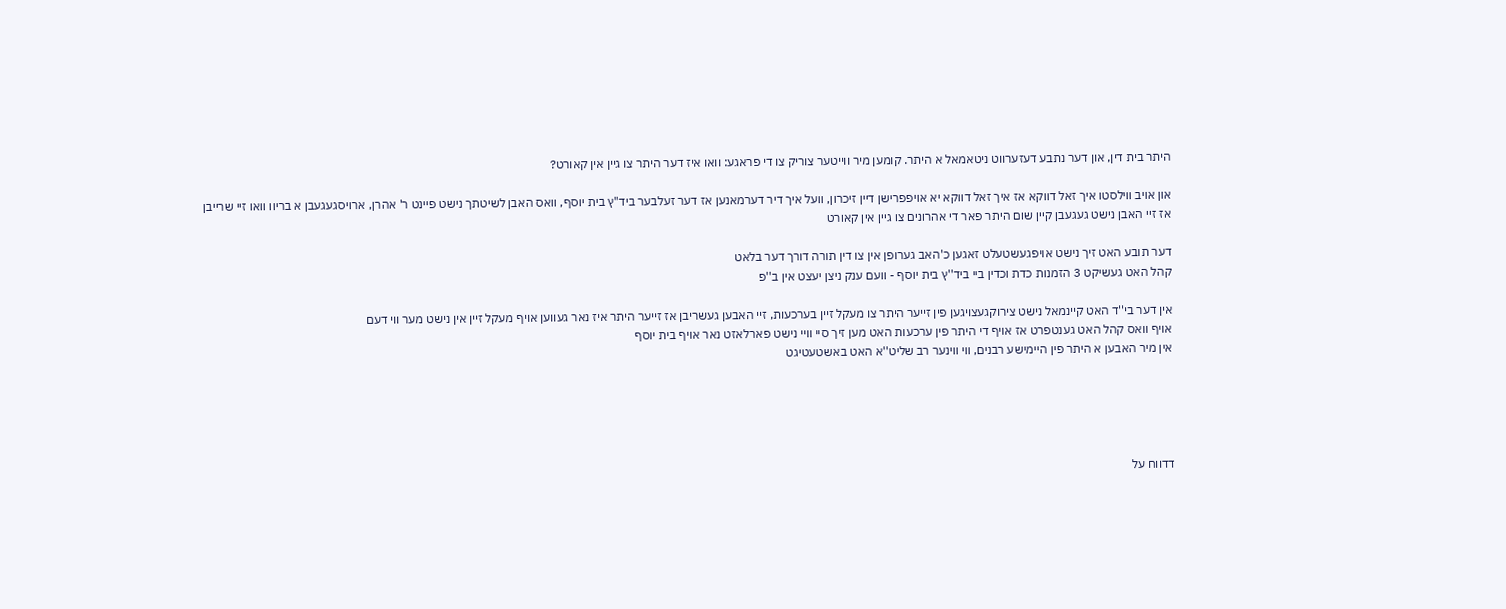היתר בית דין, און דער נתבע דעזערווט ניטאמאל א היתר. קומען מיר ווייטער צוריק צו די פראגע: וואו איז דער היתר צו גיין אין קאורט?

און אויב ווילסטו איך זאל דווקא אז איך זאל דווקא יא אויפפרישן דיין זיכרון, וועל איך דיר דערמאנען אז דער זעלבער ביד"ץ בית יוסף, וואס האבן לשיטתך נישט פיינט ר' אהרן, ארויסגעגעבן א בריוו וואו זיי שרייבן אז זיי האבן נישט געגעבן קיין שום היתר פאר די אהרונים צו גיין אין קאורט

דער תובע האט זיך נישט אויפגעשטעלט זאגען כ'האב גערופן אין צו דין תורה דורך דער בלאט
קהל האט געשיקט 3 הזמנות כדת וכדין ביי ביד''ץ בית יוסף - וועם ענק ניצן יעצט אין ב''פ

אין דער בי''ד האט קיינמאל נישט צירוקגעצויגען פין זייער היתר צו מעקל זיין בערכעות, זיי האבען געשריבן אז זייער היתר איז נאר געווען אויף מעקל זיין אין נישט מער ווי דעם
אויף וואס קהל האט גענטפרט אז אויף די היתר פין ערכעות האט מען זיך סיי וויי נישט פארלאזט נאר אויף בית יוסף
אין מיר האבען א היתר פין היימישע רבנים, ווי ווינער רב שליט''א האט באשטעטיגט





דדווח על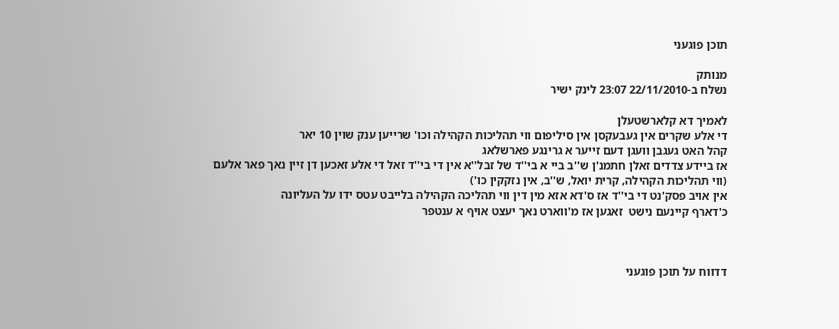תוכן פוגעני

מנותק
נשלח ב-22/11/2010 23:07 לינק ישיר

לאמיך דא קלארשטעלן
די אלע שקרים אין געבעקסן אין סיליפום ווי תהליכות הקהילה וכו' שרייען ענק שוין 10 יאר
קהל האט געגבן וועגן דעם זייער א גרינגע פארשלאג
אז ביידע צדדים זאלן חתמנ'ן ש''ב ביי א בי''ד של זבל''א אין די בי''ד זאל די אלע זאכען דן זיין נאך פאר אלעם
(ווי תהליכות הקהילה, קרית יואל, ש''ב, אין נזקקין כו')
אין אויב פסק'נט די בי''ד אז ס'דא אזא מין דין ווי תהליכה הקהילה בלייבט עטס ידו על העליונה
כ'דארף קיינעם נישט  זאגען אז מ'ווארט נאך יעצט אויף א ענטפר



דדווח על תוכן פוגעני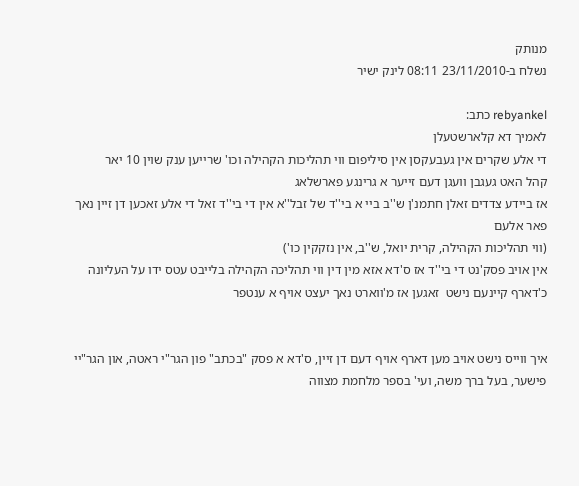מנותק
נשלח ב-23/11/2010 08:11 לינק ישיר

rebyankel כתב:
לאמיך דא קלארשטעלן
די אלע שקרים אין געבעקסן אין סיליפום ווי תהליכות הקהילה וכו' שרייען ענק שוין 10 יאר
קהל האט געגבן וועגן דעם זייער א גרינגע פארשלאג
אז ביידע צדדים זאלן חתמנ'ן ש''ב ביי א בי''ד של זבל''א אין די בי''ד זאל די אלע זאכען דן זיין נאך פאר אלעם
(ווי תהליכות הקהילה, קרית יואל, ש''ב, אין נזקקין כו')
אין אויב פסק'נט די בי''ד אז ס'דא אזא מין דין ווי תהליכה הקהילה בלייבט עטס ידו על העליונה
כ'דארף קיינעם נישט  זאגען אז מ'ווארט נאך יעצט אויף א ענטפר


איך ווייס נישט אויב מען דארף אויף דעם דן זיין, ס'דא א פסק "בכתב" פון הגר"י ראטה, און הגר"יי פישער, בעל ברך משה, ועי' בספר מלחמת מצווה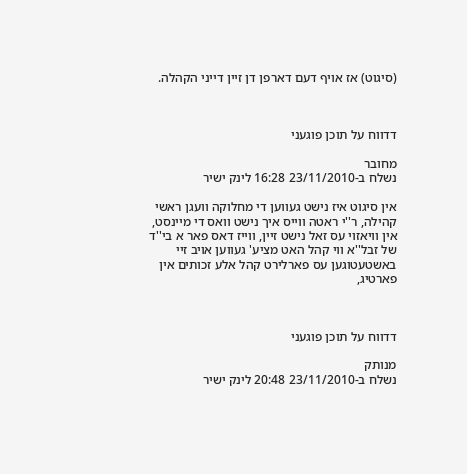(סיגוט) אז אויף דעם דארפן דן זיין דייני הקהלה.



דדווח על תוכן פוגעני

מחובר
נשלח ב-23/11/2010 16:28 לינק ישיר

אין סיגוט איז נישט געווען די מחלוקה וועגן ראשי קהילה, ר''י ראטה ווייס איך נישט וואס די מיינסט, אין וויאזוי עס זאל נישט זיין, ווייז דאס פאר א בי''ד של זבל''א ווי קהל האט מציע' געווען אויב זיי באשטעטוגען עס פארלירט קהל אלע זכותים אין פארטיג,



דדווח על תוכן פוגעני

מנותק
נשלח ב-23/11/2010 20:48 לינק ישיר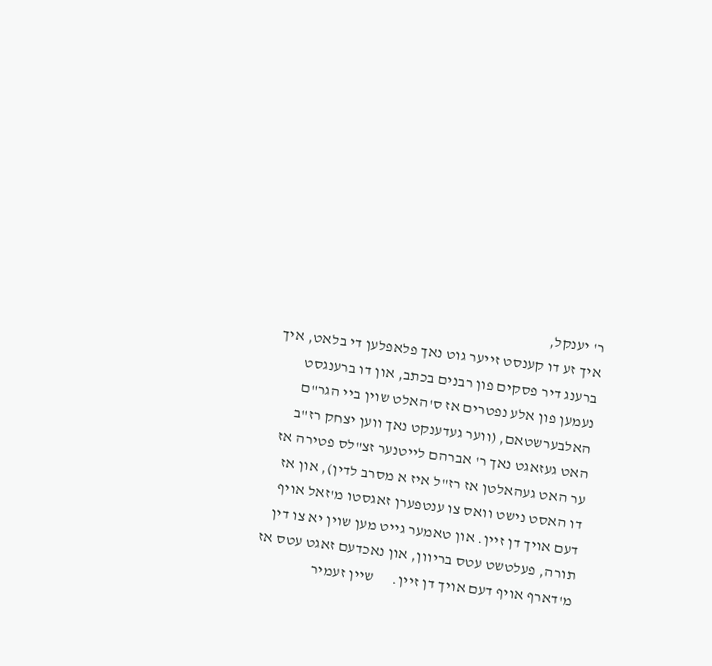ר' יענקל,
איך זע דו קענסט זייער גוט נאך פלאפלען די בלאט, איך ברענג דיר פסקים פון רבנים בכתב, און דו ברענגסט נעמען פון אלע נפטרים אז ס'האלט שוין ביי הגר"ם האלבערשטאם, (ווער געדענקט נאך ווען יצחק רז"ב האט געזאגט נאך ר' אברהם לייטנער זצ"לס פטירה אז ער האט געהאלטן אז רז"ל איז א מסרב לדין), און אז דו האסט נישט וואס צו ענטפערן זאגסטו מ'זאל אויף דעם אויך דן זיין. און טאמער גייט מען שוין יא צו דין תורה, פעלטשט עטס בריוון, און נאכדעם זאגט עטס אז מ'דארף אויף דעם אויך דן זיין.      שיין זעמיר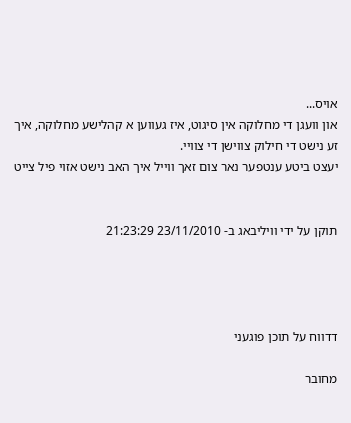אויס...
און וועגן די מחלוקה אין סיגוט, איז געווען א קהלישע מחלוקה, איך זע נישט די חילוק צווישן די צוויי.
יעצט ביטע ענטפער נאר צום זאך ווייל איך האב נישט אזוי פיל צייט


תוקן על ידי וויליבאג ב- 23/11/2010 21:23:29




דדווח על תוכן פוגעני

מחובר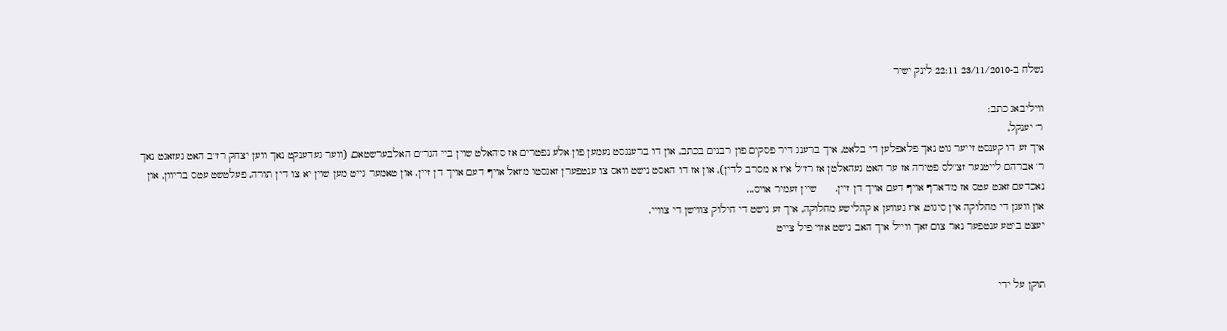נשלח ב-23/11/2010 22:11 לינק ישיר

וויליבאג כתב:
ר' יענקל,
איך זע דו קענסט זייער גוט נאך פלאפלען די בלאט, איך ברענג דיר פסקים פון רבנים בכתב, און דו ברענגסט נעמען פון אלע נפטרים אז ס'האלט שוין ביי הגר"ם האלבערשטאם, (ווער געדענקט נאך ווען יצחק רז"ב האט געזאגט נאך ר' אברהם לייטנער זצ"לס פטירה אז ער האט געהאלטן אז רז"ל איז א מסרב לדין), און אז דו האסט נישט וואס צו ענטפערן זאגסטו מ'זאל אויף דעם אויך דן זיין. און טאמער גייט מען שוין יא צו דין תורה, פעלטשט עטס בריוון, און נאכדעם זאגט עטס אז מ'דארף אויף דעם אויך דן זיין.      שיין זעמיר אויס...
און וועגן די מחלוקה אין סיגוט, איז געווען א קהלישע מחלוקה, איך זע נישט די חילוק צווישן די צוויי.
יעצט ביטע ענטפער נאר צום זאך ווייל איך האב נישט אזוי פיל צייט


תוקן על ידי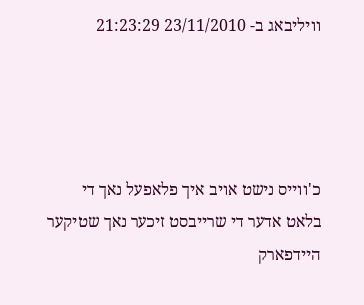וויליבאג ב- 23/11/2010 21:23:29




כ'ווייס נישט אויב איך פלאפעל נאך די בלאט אדער די שרייבסט זיכער נאך שטיקער היידפארק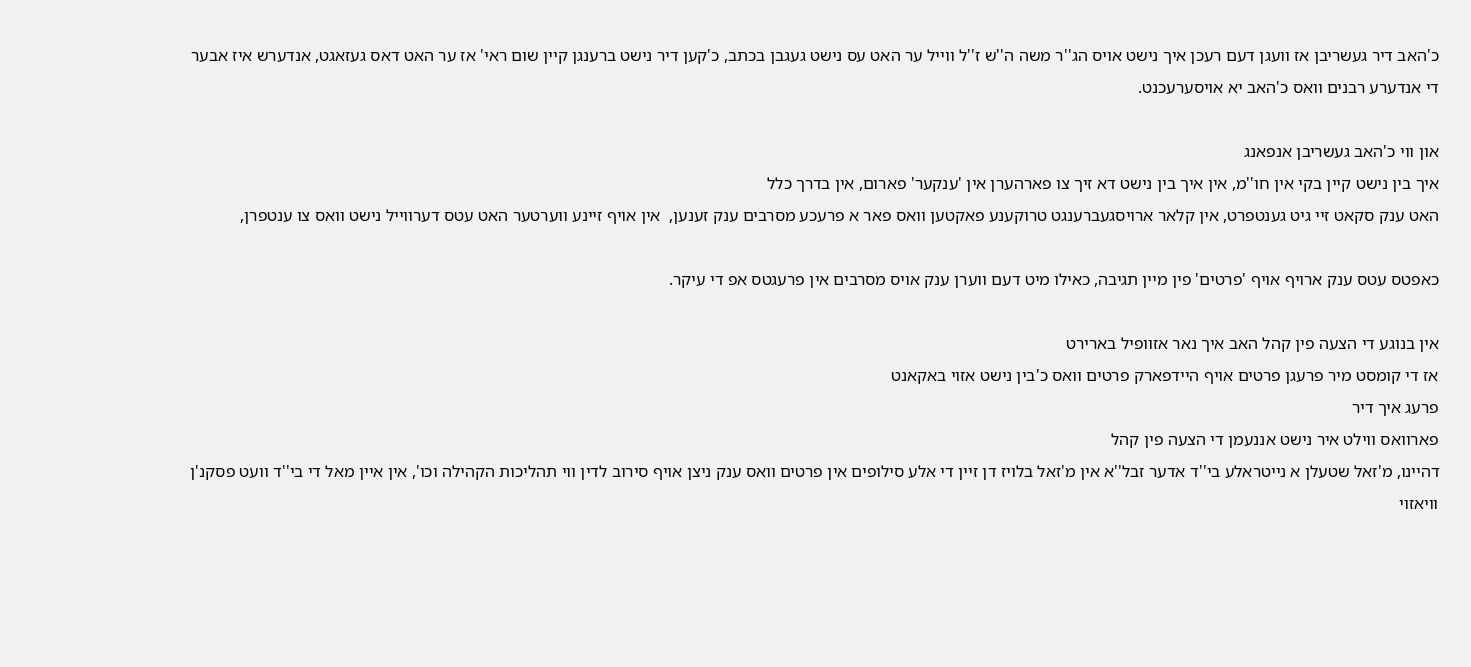כ'האב דיר געשריבן אז וועגן דעם רעכן איך נישט אויס הג''ר משה ה''ש ז''ל ווייל ער האט עס נישט געגבן בכתב, כ'קען דיר נישט ברענגן קיין שום ראי' אז ער האט דאס געזאגט, אנדערש איז אבער די אנדערע רבנים וואס כ'האב יא אויסערעכנט.

און ווי כ'האב געשריבן אנפאנג
איך בין נישט קיין בקי אין חו''מ, אין איך בין נישט דא זיך צו פארהערן אין 'ענקער' פארום, אין בדרך כלל
האט ענק סקאט זיי גיט גענטפרט, אין קלאר ארויסגעברענגט טרוקענע פאקטען וואס פאר א פרעכע מסרבים ענק זענען,  אין אויף זיינע ווערטער האט עטס דערווייל נישט וואס צו ענטפרן,

כאפטס עטס ענק ארויף אויף 'פרטים' פין מיין תגיבה, כאילו מיט דעם ווערן ענק אויס מסרבים אין פרעגטס אפ די עיקר.

אין בנוגע די הצעה פין קהל האב איך נאר אזוופיל בארירט
אז די קומסט מיר פרעגן פרטים אויף היידפארק פרטים וואס כ'בין נישט אזוי באקאנט
פרעג איך דיר
פארוואס ווילט איר נישט אננעמן די הצעה פין קהל
דהיינו, מ'זאל שטעלן א נייטראלע בי''ד אדער זבל''א אין מ'זאל בלויז דן זיין די אלע סילופים אין פרטים וואס ענק ניצן אויף סירוב לדין ווי תהליכות הקהילה וכו', אין איין מאל די בי''ד וועט פסקנ'ן וויאזוי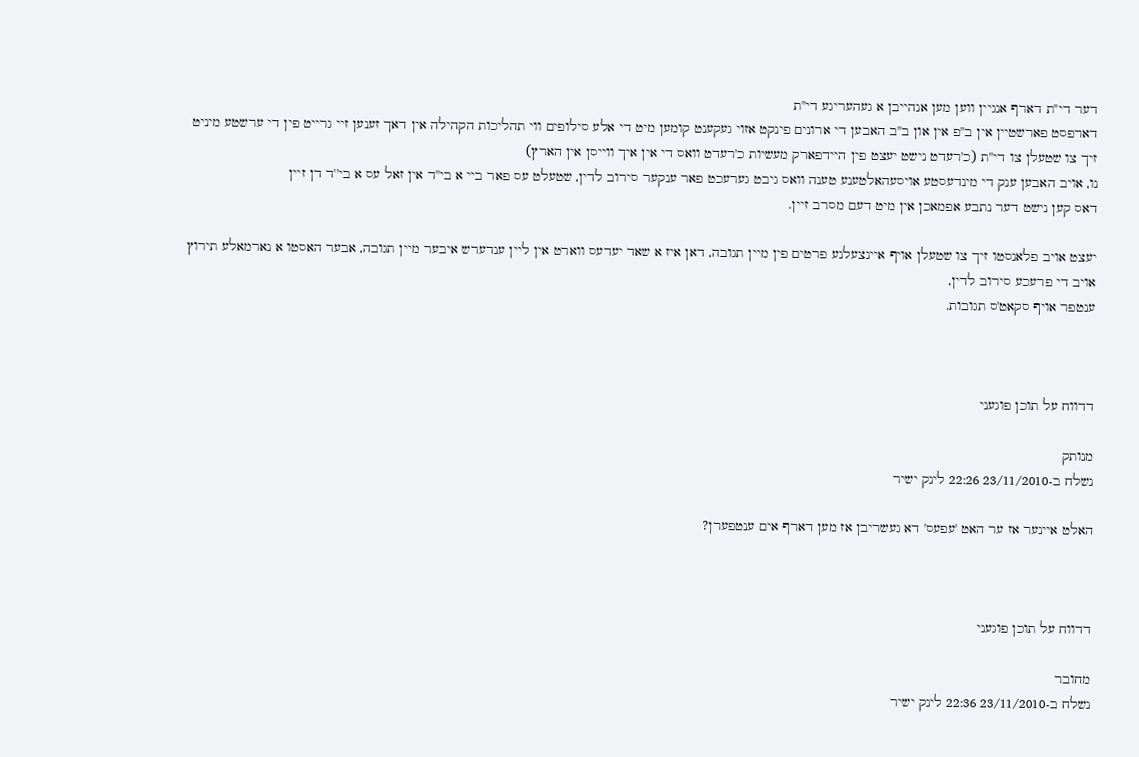דער די''ת דארף אנגיין ווען מען אנהייבן א געהעריגע די''ת
דארפסט פארשטיין אין ב''פ אין און ב''ב האבען די ארונים פינקט אזוי געקענט קומען מיט די אלע סילופים ווי תהליכות הקהילה אין דאך זענען זיי גרייט פין די ערשטע מיניט זיך צו שטעלן צו די''ת (כ'רעדט נישט יעצט פין היידפארק מעשיות כ'רעדט וואס די אין איך ווייסן אין הארץ)
נו, אויב האבען ענק די מינדעסטע אויסעהאלטענע טענה וואס גיבט גערעכט פאר ענקער סירוב לדין, שטעלט עס פאר ביי א בי''ד אין זאל עס א בי''ד דן זיין
דאס קען נישט דער נתבע אפמאכן אין מיט דעם מסרב זיין.

יעצט אויב פלאנסטו זיך צו שטעלן אויף איינצעלנע פרטים פין מיין תגובה, דאן איז א שאד יעדעס ווארט אין ליין ענדערש איבער מיין תגובה, אבער האסטו א נארמאלע תירוץ אויב די פרעכע סירוב לדין,
ענטפר אויף סקאט'ס תגובות.



דדווח על תוכן פוגעני

מנותק
נשלח ב-23/11/2010 22:26 לינק ישיר

האלט איינער אז ער האט 'עפעס' דא געשריבן אז מען דארף אים ענטפערן?



דדווח על תוכן פוגעני

מחובר
נשלח ב-23/11/2010 22:36 לינק ישיר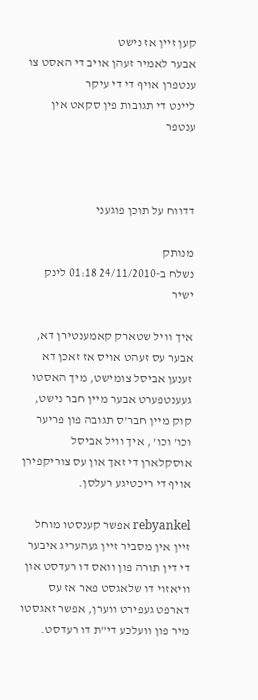קען זיין אז נישט
אבער לאמיר זעהן אויב די האסט צו ענטפרן אויף די די עיקר
ליינט די תגובות פין סקאט אין ענטפר



דדווח על תוכן פוגעני

מנותק
נשלח ב-24/11/2010 01:18 לינק ישיר

איך וויל שטארק קאמענטירן דא, אבער עס זעהט אויס אז זאכן דא זענען אביסל צומישט, מיך האסטו געענטפערט אבער מיין חבר נישט, קוק מיין חבר'ס תגובה פון פריער וכו' וכו' , איך וויל אביסל אוסקלארן די זאך און עס צוריקפירן אויף די ריכטיגע רעלסן.

rebyankel אפשר קענסטו מוחל זיין אין מסביר זיין געהעריג איבער די דין תורה פון וואס דו רעדסט און וויאזוי דו שלאגסט פאר אז עס דארפט געפירט ווערן, אפשר זאגסטו מיר פון וועלכע די"ת דו רעדסט.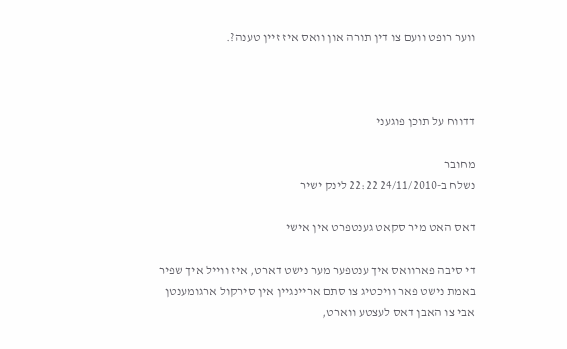ווער רופט וועם צו דין תורה און וואס איז זיין טענה?.



דדווח על תוכן פוגעני

מחובר
נשלח ב-24/11/2010 22:22 לינק ישיר

דאס האט מיר סקאט גענטפרט אין אישי

די סיבה פארוואס איך ענטפער מער נישט דארט, איז ווייל איך שפיר באמת נישט פאר וויכטיג צו סתם אריינגיין אין סירקול ארגומענטן אבי צו האבן דאס לעצטע ווארט,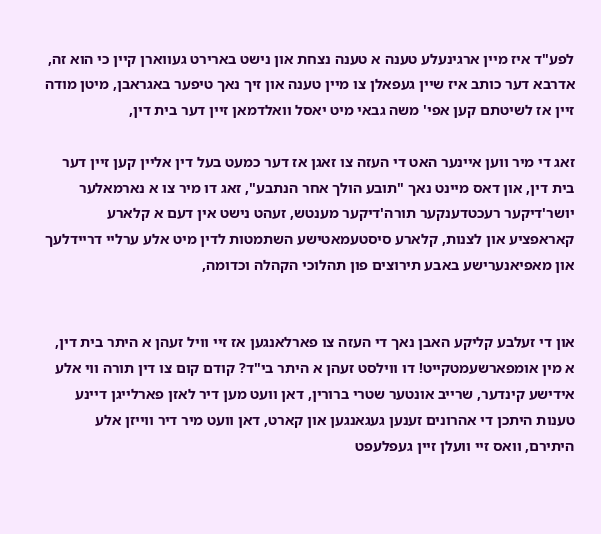לפע"ד איז מיין ארגינעלע טענה א טענה נצחת און נישט בארירט געווארן קיין כי הוא זה, אדרבא דער כותב איז שיין געפאלן צו מיין טענה און זיך נאך טיפער באגראבן, מיטן מודה זיין אז לשיטתם קען אפי' משה גבאי מיט יאסל וואלדמאן זיין דער בית דין,

זאג די מיר ווען איינער האט די העזה צו זאגן אז דער כמעט בעל דין אליין קען זיין דער בית דין, און דאס מיינט נאך "תובע הולך אחר הנתבע", זאג דו מיר צו א נארמאלער יושר'דיקער רעכטדענקער תורה'דיקער מענטש, זעהט נישט אין דעם א קלארע קאראפציע און לצנות, קלארע סיסטעמאטישע השתמטות לדין מיט אלע ערליי דריידלעך און מאפיאנערישע באבע תירוצים פון תהלוכי הקהלה וכדומה,


און די זעלבע קליקע האבן נאך די העזה צו פארלאנגען אז זיי וויל זעהן א היתר בית דין, א מין אומפארשעמטקייט! דו ווילסט זעהן א היתר בי"ד? קודם קום צו דין תורה ווי אלע אידישע קינדער, שרייב אונטער שטרי ברורין, דאן וועט מען דיר לאזן פארלייגן דיינע טענות היתכן די אהרונים זענען געגאנגען און קארט, דאן וועט מיר דיר ווייזן אלע היתירם, וואס זיי וועלן זיין געפלעפט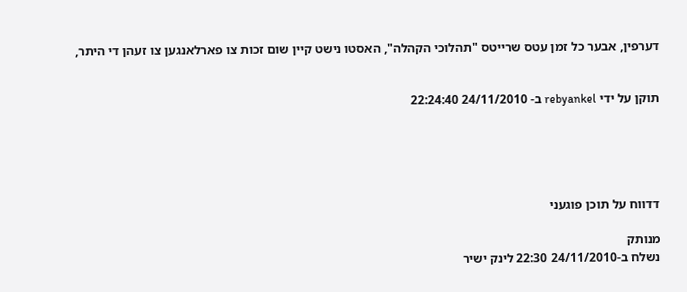דערפין, אבער כל זמן עטס שרייטס "תהלוכי הקהלה", האסטו נישט קיין שום זכות צו פארלאנגען צו זעהן די היתר,


תוקן על ידי rebyankel ב- 24/11/2010 22:24:40





דדווח על תוכן פוגעני

מנותק
נשלח ב-24/11/2010 22:30 לינק ישיר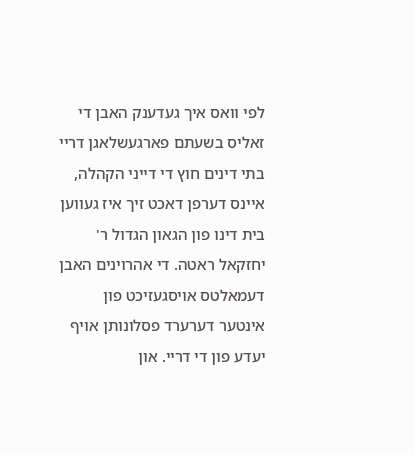לפי וואס איך געדענק האבן די זאליס בשעתם פארגעשלאגן דריי בתי דינים חוץ די דייני הקהלה, איינס דערפן דאכט זיך איז געווען בית דינו פון הגאון הגדול ר' יחזקאל ראטה. די אהרוינים האבן דעמאלטס אויסגעזיכט פון אינטער דערערד פסלונותן אויף יעדע פון די דריי. און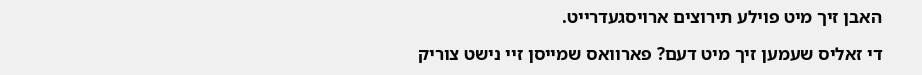האבן זיך מיט פוילע תירוצים ארויסגעדרייט.

די זאליס שעמען זיך מיט דעם? פארוואס שמייסן זיי נישט צוריק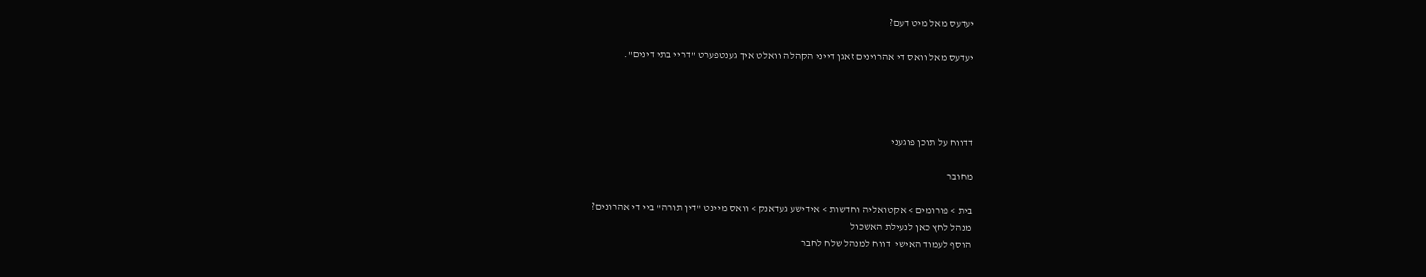יעדעס מאל מיט דעם?

יעדעס מאל וואס די אהרוינים זאגן דייני הקהלה וואלט איך גענטפערט "דריי בתי דינים".




דדווח על תוכן פוגעני

מחובר

בית > פורומים > אקטואליה וחדשות > אידישע געדאנק > וואס מיינט "דין תורה" ביי די אהרונים?
מנהל לחץ כאן לנעילת האשכול
הוסף לעמוד האישי  דווח למנהל שלח לחבר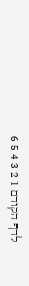לדף הקודם 1 2 3 4 5 6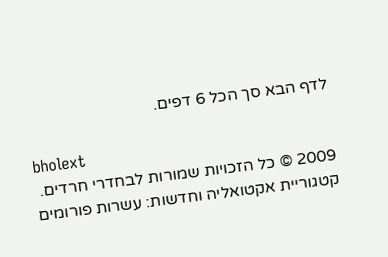לדף הבא סך הכל 6 דפים.

bholext
2009 © כל הזכויות שמורות לבחדרי חרדים. קטגוריית אקטואליה וחדשות: עשרות פורומים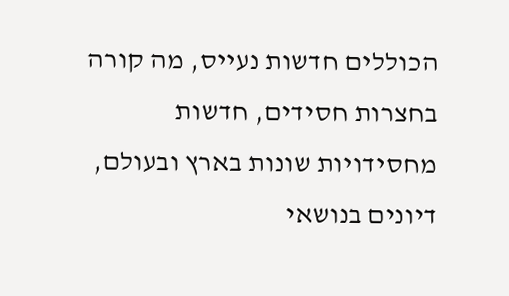הכוללים חדשות נעייס, מה קורה בחצרות חסידים, חדשות מחסידויות שונות בארץ ובעולם, דיונים בנושאי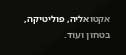אקטואליה, פוליטיקה, בטחון ועוד.